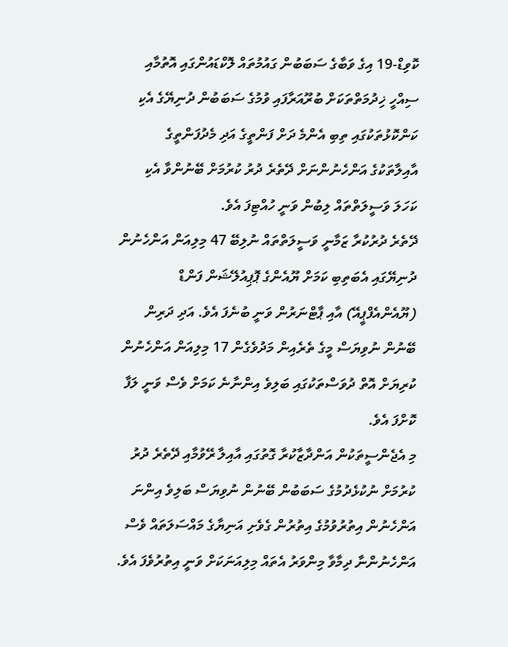ކޮވިޑް-19 އިގެ ވަބާގެ ސަބަބުން ގައުމުތައް ލޮކްޑައުންގައި އޮތުމާއި ސިއްހީ ޚިދުމަތްތަކަށް ބުރޫއަރާފައި ވުމުގެ ސަބަބުން ދުނިޔޭގެ އެކި ކަންކޮޅުތަކުގައި ތިބި އެންމެ ދަށް ފަންތީގެ އަދި މެދުފަންތީގެ އާއިލާތަކުގެ އަންހެނުންނަށް ދޭތެރެ ދުރު ކުރުމަށް ބޭނުންވާ އެކި ކަހަލަ ވަސީލަތްތައް ލިބުން ވަނީ ހުއްޓިފަ އެވެ.
ދޭތެރެ ދުރުކުރާ ޒަމާނީ ވަސީލަތްތައް ނުލިބޭ 47 މިލިއަން އަންހެނުން ދުނިޔޭގައި އެބަތިބި ކަމަށް ޔޫއެންގެ ޕޮޕިއުލޭޝަން ފަންޑް (ޔޫއެންއެފްޕީއޭ) އާއި ޕާޓްނަރުން ވަނީ ބުނެފަ އެވެ. އަދި ދަރިން ބޭނުން ނުވިޔަސް މީގެ ތެރެއިން މަދުވެގެން 17 މިލިއަން އަންހެނުން ކުރިޔަށް އޮތް ދުވަސްތަކުގައި ބަލިވެ އިންނާނެ ކަމަށް ވެސް ވަނީ ލަފާ ކޮށްފަ އެވެ.
މި އެޖެންސީތަކުން އަންދާޒާކުރާ ގޮތުގައި އާއިލާ ރޭވުމާއި ދޭތެރެ ދުރު ކުރުމަށް ނުކުޅެދުމުގެ ސަބަބުން ބޭނުން ނުވިޔަސް ބަލިވެ އިންނަ އަންހެނުން އިތުރުވުމުގެ އިތުރުން ގެވެށި އަނިޔާގެ މައްސަލަތައް ވެސް އަންހެނުންނާ ދިމާވާ މިންވަރު އެތައް މިލިއަނަކަށް ވަނީ އިތުރުވެފަ އެވެ.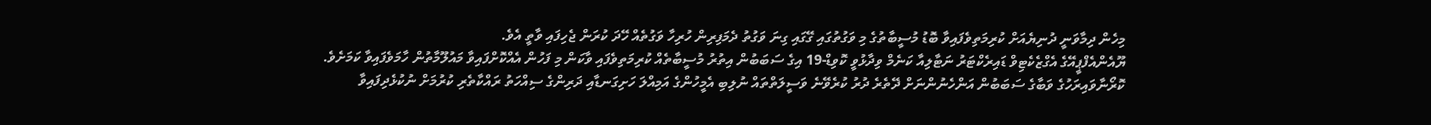މިހެން ދިމާވަނީ ދުނިޔެއަށް ކުރިމަތިވެފައިވާ ބޮޑު މުސީބާތުގެ މި ވަގުތުގައި ގޭގައި ގިނަ ވަގުތު ދެމަފިރިން ހުރިހާ ވަގުތެއް ހޭދަ ކުރަން ޖެހިފައި ވާތީ އެވެ.
ޔޫއެންއެފްޕީއޭގެ އެގްޒެކެޓިވް ޑައިރެކްޓަރު ނަޓާލިއާ ކަނެމް ވިދާޅުވީ ކޮވިޑް-19 އިގެ ސަބަބުން އިތުރު މުސީބާތެއް ކުރިމަތިވެފައި ވާކަން މި ފަހުން އެއްކޮށްފައިވާ މައުލޫމާތުން ހާމަވެފައިވާ ކަމަށެވެ.
ކޮރޯނާވައިރަހުގެ ވަބާގެ ސަބަބުން އަންހެނުންނަށް ދޭތެރެ ދުރު ކުރެވޭނެ ވަސީލަތްތައް ނުލިބި އެމީހުންގެ އަމިއްލަ ހަށިގަނޑާއި ދަރިންގެ ސިއްހަތު ރައްކާތެރި ކުރުމަށް ނުކުޅެދިފައިވާ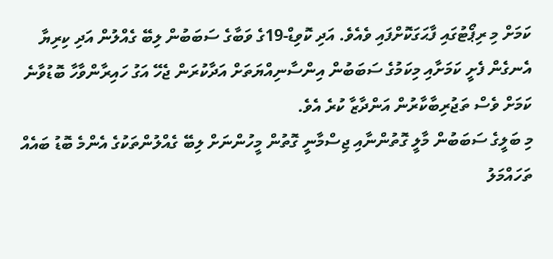ކަމަށް މި ރިޕޯޓުގައި ފާޙަގަކޮށްފައި ވެއެވެ. އަދި ކޮވިޑް-19ގެ ވަބާގެ ސަބަބުން ލިބޭ ގެއްލުން އަދި ކިރިޔާ އެނގެން ފެށީ ކަމަށާއި މިކަމުގެ ސަބަބުން އިންސާނިއްޔަތަށް އަދާކުރަން ޖެހޭ އަގު ހައިރާންވާހާ ބޮޑުވާނެ ކަމަށް ވެސް ތަޖުރިބާކާރުން އަންދާޒާ ކުރެ އެވެ.
މި ބަލީގެ ސަބަބުން މާލީ ގޮތުންނާއި ޖިސްމާނީ ގޮތުން މީހުންނަށް ލިބޭ ގެއްލުންތަކުގެ އެންމެ ބޮޑު ބައެއް ތަހައްމަލު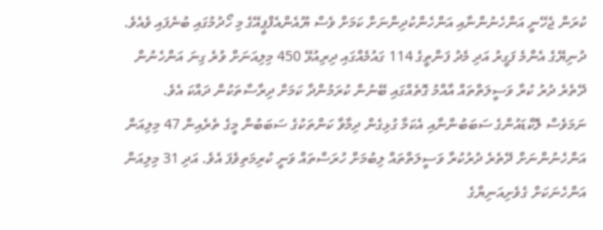ކުރަން ޖެހޭނީ އަންހެނުންނާއި އަންހެންކުދިންނަށް ކަމަށް ވެސް ޔޫއެންއެފްޕީއޭގެ މި ހޯދުމުގައި ބުނެފައި ވެއެވެ.
ދުނިޔޭގެ އެންމެ ފަގީރު އަދި މެދު ފަންތީގެ 114 ގައުމެއްގައި ދިރިއުޅޭ 450 މިލިއަނަށް ވުރެ ގިނަ އަންހެނުން ދޭތެރެ ދުރު ކުރާ ވަސީލަތްތައް އާއްމު ގޮތެއްގައި ބޭނުން ކުރަމުންދާ ކަމަށް ދިރާސާތަކުން ދައްކަ އެވެ.
ނަމަވެސް ލޮކްޑައުންގެ ސަބަބުންނާއި އެކަމާ ގުޅިގެން ދިމާވާ ކަންތަކުގެ ސަބަބުން މީގެ ތެރެއިން 47 މިލިއަން އަންހެނުންނަށް ދޭތެރެ ދުރުކުރާ ވަސީލަތްތައް ލިބުމަށް ހުރަސްތައް ވަނީ ކުރިމަތިވެފަ އެވެ. އަދި 31 މިލިއަން އަންހެނަކަށް ގެވެށިއަނިޔާގެ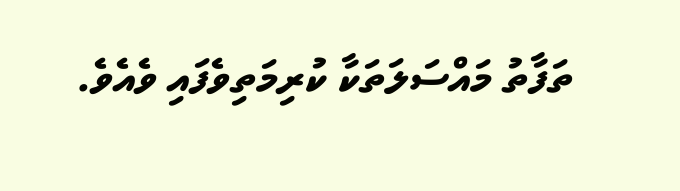ތަފާތު މައްސަލަތަކާ ކުރިމަތިވެފައި ވެއެވެ.